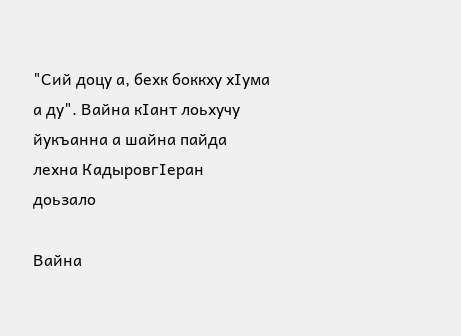"Сий доцу а, бехк боккху хIума а ду". Вайна кIант лоьхучу йукъанна а шайна пайда лехна КадыровгIеран доьзало

Вайна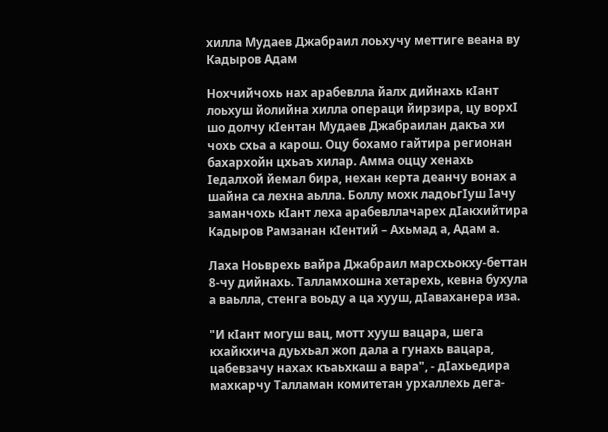хилла Мудаев Джабраил лоьхучу меттиге веана ву Кадыров Адам

Нохчийчохь нах арабевлла йалх дийнахь кIант лоьхуш йолийна хилла операци йирзира, цу ворхI шо долчу кIентан Мудаев Джабраилан дакъа хи чохь схьа а карош. Оцу бохамо гайтира регионан бахархойн цхьаъ хилар. Амма оццу хенахь Ӏедалхой йемал бира, нехан керта деанчу вонах а шайна са лехна аьлла. Боллу мохк ладоьгIуш Iачу заманчохь кIант леха арабевллачарех дIакхийтира Кадыров Рамзанан кIентий – Ахьмад а, Адам а.

Лаха Ноьврехь вайра Джабраил марсхьокху-беттан 8-чу дийнахь. Талламхошна хетарехь, кевна бухула а ваьлла, стенга воьду а ца хууш, дIаваханера иза.

"И кIант могуш вац, мотт хууш вацара, шега кхайкхича дуьхьал жоп дала а гунахь вацара, цабевзачу нахах къаьхкаш а вара", - дIахьедира махкарчу Талламан комитетан урхаллехь дега-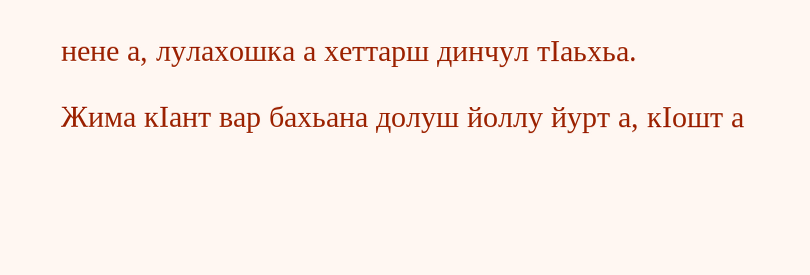нене а, лулахошка а хеттарш динчул тIаьхьа.

Жима кIант вар бахьана долуш йоллу йурт а, кIошт а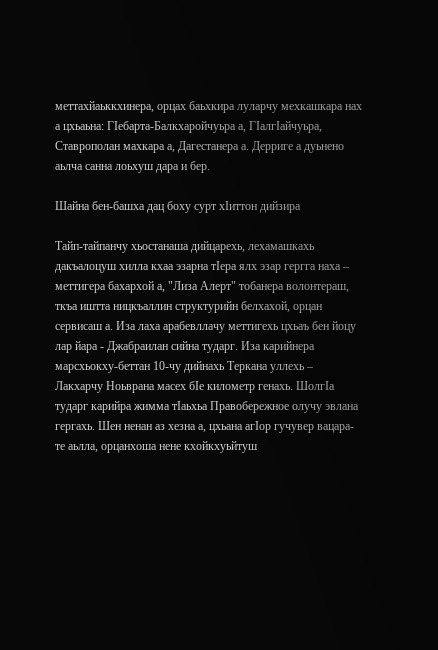меттахйаьккхинера, орцах баьхкира луларчу мехкашкара нах а цхьаьна: ГӀебарта-Балкхаройчуьра а, ГӀалгӀайчуьра, Ставрополан махкара а, Дагестанера а. Дерриге а дуьнено аьлча санна лоьхуш дара и бер.

Шайна бен-башха дац боху сурт хIиттон дийзира

Тайп-тайпанчу хьостанаша дийцарехь, лехамашкахь дакъалоцуш хилла кхаа эзарна тIера ялх эзар гергга наха – меттигера бахархой а, "Лиза Алерт" тобанера волонтераш, ткъа иштта ницкъаллин структурийн белхахой, орцан сервисаш а. Иза лаха арабевллачу меттигехь цхьаъ бен йоцу лар йара - Джабраилан сийна тударг. Иза карийнера марсхьокху-беттан 10-чу дийнахь Теркана уллехь – Лакхарчу Ноьврана масех бӀе километр генахь. ШолгӀа тударг карийра жимма тӀаьхьа Правобережное олучу эвлана гергахь. Шен ненан аз хезна а, цхьана агIор гучувер вацара-те аьлла, орцанхоша нене кхойкхуьйтуш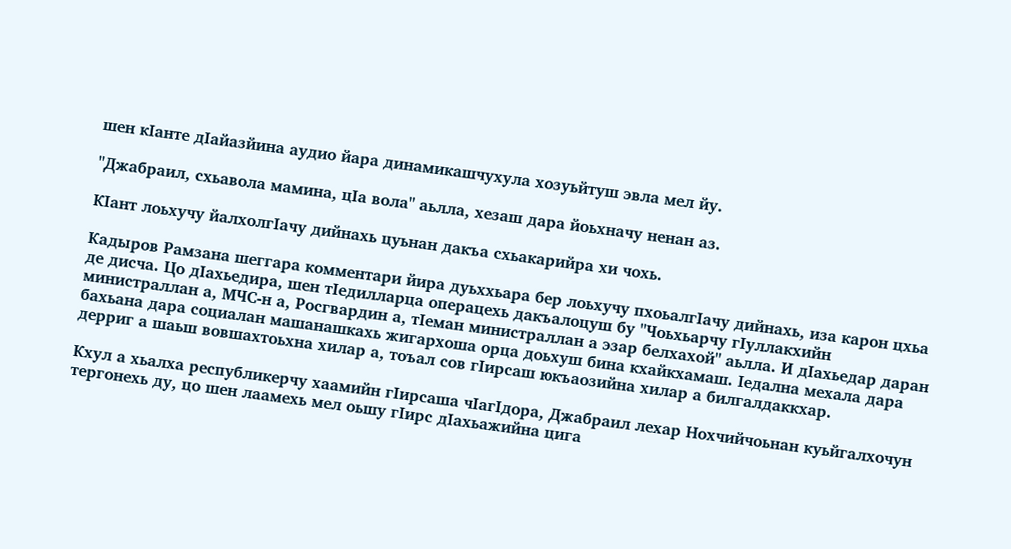шен кIанте дIайазйина аудио йара динамикашчухула хозуьйтуш эвла мел йу.

"Джабраил, схьавола мамина, цӀа вола" аьлла, хезаш дара йоьхначу ненан аз.

КIант лоьхучу йалхолгIачу дийнахь цуьнан дакъа схьакарийра хи чохь.

Кадыров Рамзана шеггара комментари йира дуьххьара бер лоьхучу пхоьалгӀачу дийнахь, иза карон цхьа де дисча. Цо дӀахьедира, шен тӀедилларца операцехь дакъалоцуш бу "Чоьхьарчу гӀуллакхийн министраллан а, МЧС-н а, Росгвардин а, тӀеман министраллан а эзар белхахой" аьлла. И дӀахьедар даран бахьана дара социалан машанашкахь жигархоша орца доьхуш бина кхайкхамаш. Ӏедална мехала дара дерриг а шаьш вовшахтоьхна хилар а, тоъал сов гIирсаш юкъаозийна хилар а билгалдаккхар.

Кхул а хьалха республикерчу хаамийн гӀирсаша чӀагӀдора, Джабраил лехар Нохчийчоьнан куьйгалхочун тергонехь ду, цо шен лаамехь мел оьшу гӀирс дӀахьажийна цига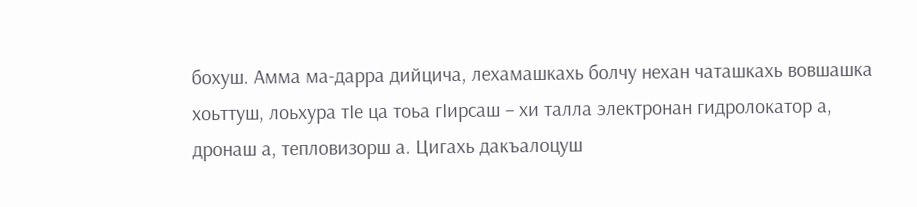бохуш. Амма ма-дарра дийцича, лехамашкахь болчу нехан чаташкахь вовшашка хоьттуш, лоьхура тIе ца тоьа гӀирсаш – хи талла электронан гидролокатор а, дронаш а, тепловизорш а. Цигахь дакъалоцуш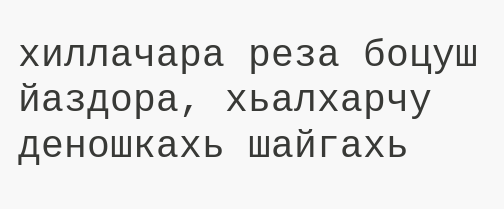хиллачара реза боцуш йаздора, хьалхарчу деношкахь шайгахь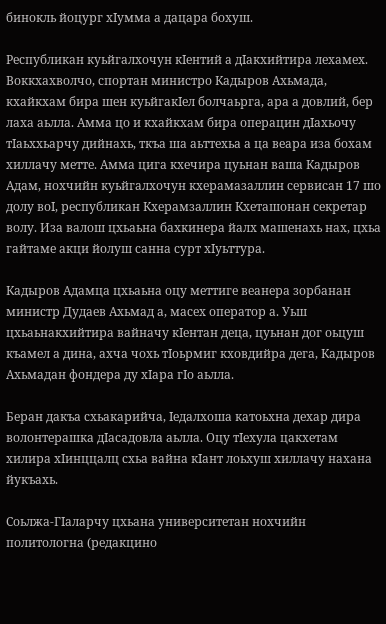бинокль йоцург хӀумма а дацара бохуш.

Республикан куьйгалхочун кӀентий а дӀакхийтира лехамех. Воккхахволчо, спортан министро Кадыров Ахьмада, кхайкхам бира шен куьйгакӀел болчаьрга, ара а довлий, бер лаха аьлла. Амма цо и кхайкхам бира операцин дIахьочу тӀаьххьарчу дийнахь, ткъа ша аьттехьа а ца веара иза бохам хиллачу метте. Амма цига кхечира цуьнан ваша Кадыров Адам, нохчийн куьйгалхочун кхерамазаллин сервисан 17 шо долу воI, республикан Кхерамзаллин Кхеташонан секретар волу. Иза валош цхьаьна бахкинера йалх машенахь нах, цхьа гайтаме акци йолуш санна сурт хIуьттура.

Кадыров Адамца цхьаьна оцу меттиге веанера зорбанан министр Дудаев Ахьмад а, масех оператор а. Уьш цхьаьнакхийтира вайначу кIентан деца, цуьнан дог оьцуш къамел а дина, ахча чохь тIоьрмиг кховдийра дега, Кадыров Ахьмадан фондера ду хIара гIо аьлла.

Беран дакъа схьакарийча, Ӏедалхоша катоьхна дехар дира волонтерашка дӀасадовла аьлла. Оцу тIехула цакхетам хилира хIинццалц схьа вайна кIант лоьхуш хиллачу нахана йукъахь.

Соьлжа-ГӀаларчу цхьана университетан нохчийн политологна (редакцино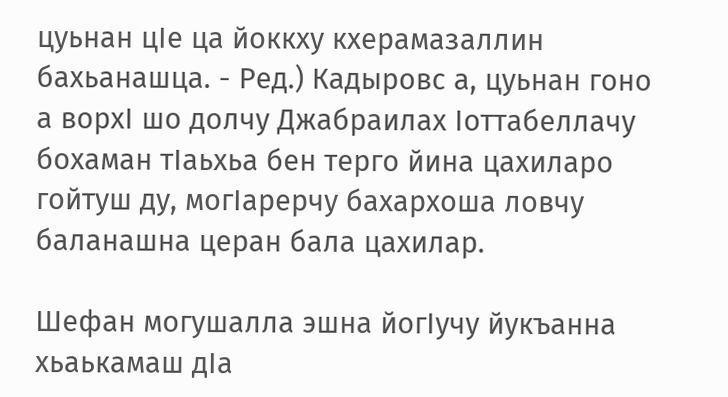цуьнан цӀе ца йоккху кхерамазаллин бахьанашца. - Ред.) Кадыровс а, цуьнан гоно а ворхӀ шо долчу Джабраилах Iоттабеллачу бохаман тIаьхьа бен терго йина цахиларо гойтуш ду, могӀарерчу бахархоша ловчу баланашна церан бала цахилар.

Шефан могушалла эшна йогIучу йукъанна хьаькамаш дIа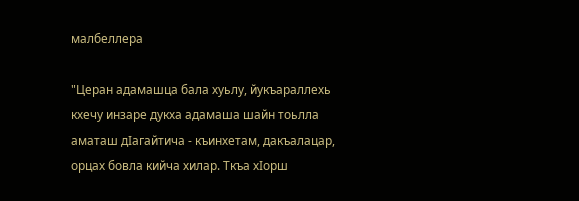малбеллера

"Церан адамашца бала хуьлу, йукъараллехь кхечу инзаре дукха адамаша шайн тоьлла аматаш дIагайтича - къинхетам, дакъалацар, орцах бовла кийча хилар. Ткъа хIорш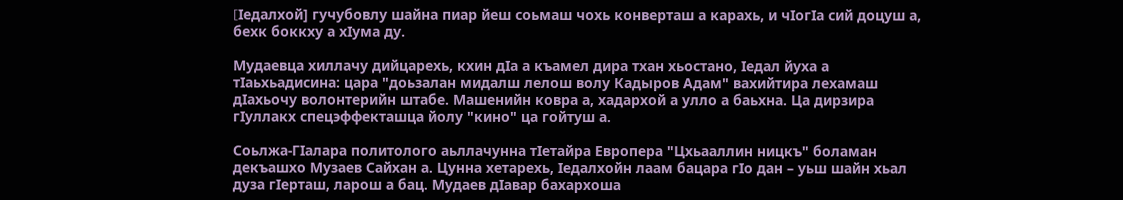[Iедалхой] гучубовлу шайна пиар йеш соьмаш чохь конверташ а карахь, и чIогIа сий доцуш а, бехк боккху а хIума ду.

Мудаевца хиллачу дийцарехь, кхин дӀа а къамел дира тхан хьостано, Ӏедал йуха а тӀаьхьадисина: цара "доьзалан мидалш лелош волу Кадыров Адам" вахийтира лехамаш дӀахьочу волонтерийн штабе. Машенийн ковра а, хадархой а улло а баьхна. Ца дирзира гIуллакх спецэффекташца йолу "кино" ца гойтуш а.

Соьлжа-ГIалара политолого аьллачунна тIетайра Европера "Цхьааллин ницкъ" боламан декъашхо Музаев Сайхан а. Цунна хетарехь, Iедалхойн лаам бацара гIо дан – уьш шайн хьал дуза гIерташ, ларош а бац. Мудаев дIавар бахархоша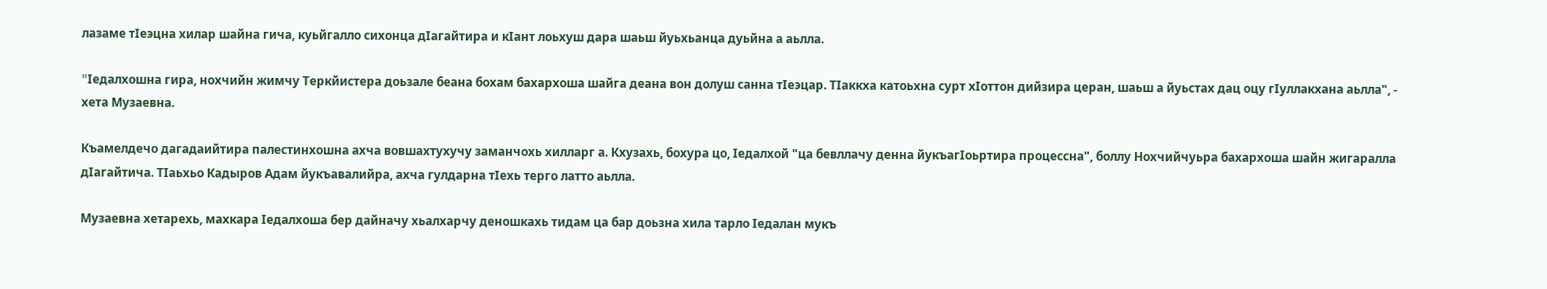лазаме тIеэцна хилар шайна гича, куьйгалло сихонца дIагайтира и кIант лоьхуш дара шаьш йуьхьанца дуьйна а аьлла.

"Iедалхошна гира, нохчийн жимчу Теркйистера доьзале беана бохам бахархоша шайга деана вон долуш санна тIеэцар. ТIаккха катоьхна сурт хIоттон дийзира церан, шаьш а йуьстах дац оцу гIуллакхана аьлла", - хета Музаевна.

Къамелдечо дагадаийтира палестинхошна ахча вовшахтухучу заманчохь хилларг а. Кхузахь, бохура цо, Iедалхой "ца бевллачу денна йукъагIоьртира процессна", боллу Нохчийчуьра бахархоша шайн жигаралла дIагайтича. ТIаьхьо Кадыров Адам йукъавалийра, ахча гулдарна тIехь терго латто аьлла.

Музаевна хетарехь, махкара Iедалхоша бер дайначу хьалхарчу деношкахь тидам ца бар доьзна хила тарло Iедалан мукъ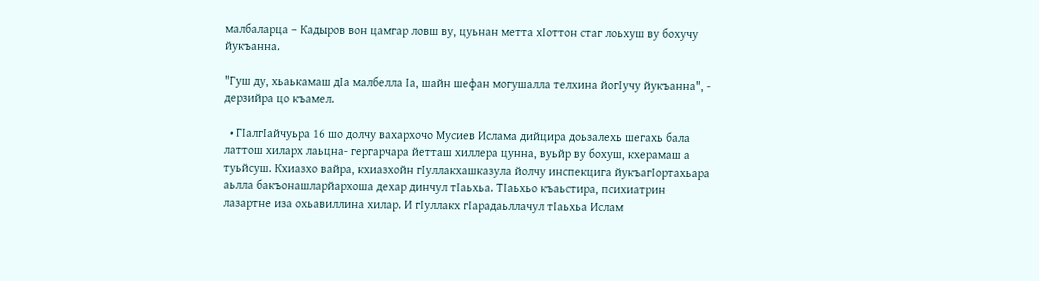малбаларца – Кадыров вон цамгар ловш ву, цуьнан метта хIоттон стаг лоьхуш ву бохучу йукъанна.

"Гуш ду, хьаькамаш дIа малбелла Iа, шайн шефан могушалла телхина йогIучу йукъанна", - дерзийра цо къамел.

  • ГIалгIайчуьра 16 шо долчу вахархочо Мусиев Ислама дийцира доьзалехь шегахь бала латтош хиларх лаьцна- гергарчара йетташ хиллера цунна, вуьйр ву бохуш, кхерамаш а туьйсуш. Кхиазхо вайра, кхиазхойн гIуллакхашказула йолчу инспекцига йукъагIортахьара аьлла бакъонашларйархоша дехар динчул тIаьхьа. ТIаьхьо къаьстира, психиатрин лазартне иза охьавиллина хилар. И гIуллакх гIарадаьллачул тIаьхьа Ислам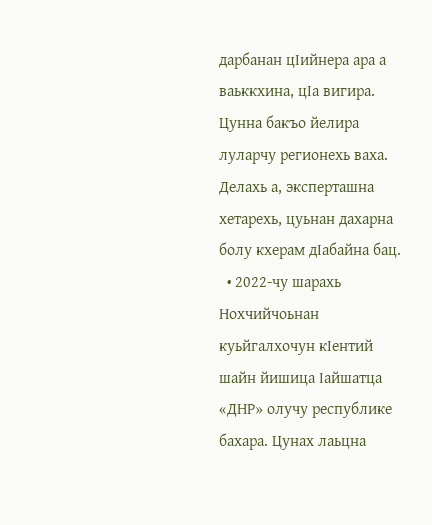дарбанан цIийнера ара а ваьккхина, цIа вигира. Цунна бакъо йелира луларчу регионехь ваха. Делахь а, эксперташна хетарехь, цуьнан дахарна болу кхерам дIабайна бац.
  • 2022-чу шарахь Нохчийчоьнан куьйгалхочун кIентий шайн йишица Iайшатца «ДНР» олучу республике бахара. Цунах лаьцна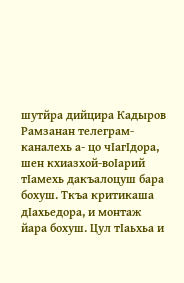шутйра дийцира Кадыров Рамзанан телеграм-каналехь а- цо чIагIдора, шен кхиазхой-воIарий тIамехь дакъалоцуш бара бохуш. Ткъа критикаша дIахьедора, и монтаж йара бохуш. Цул тIаьхьа и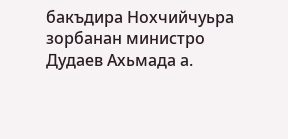бакъдира Нохчийчуьра зорбанан министро Дудаев Ахьмада а.